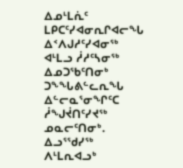ᐃᓄᒻᒪᕇᑦ ᒪᑭᑕᑦᓯᐊᓂᕆᒋᐊᓕᖓ
ᐃᑉᐱᒍᓱᑦᓯᐊᓂᖅ ᐊᒻᒪᓗ ᓲᓱᑦᓴᓂᖅ ᐃᓄᑐᖃᑦᑎᓂᒃ ᑐᖕᖓᕕᓪᓚᕆᖓ ᐃᓪᓕᓇᕐᓂᖏᑦᑕ ᓲᖑᔫᑎᑦᓯᔪᖅ ᓄᓇᓕᑦᑎᓂᒃ.
ᐃᓗᕐᖁᓯᖅ ᐱᒻᒪᕆᐊᓗᒃ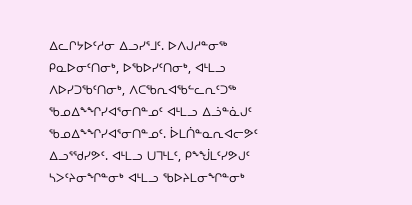ᐃᓚᒋᔭᐅᑦᓱᓂ ᐃᓗᓯᕐᒧᑦ. ᐅᐱᒍᓱᓐᓂᖅ ᑭᓇᐅᓂᑦᑎᓂᒃ, ᐅᖃᐅᓯᑦᑎᓂᒃ, ᐊᒻᒪᓗ ᐱᐅᓯᑐᖃᑦᑎᓂᒃ, ᐱᑕᖃᕆᐊᖃᓪᓚᕆᑦᑐᖅ ᖃᓄᐃᖕᖏᓯᐊᕐᓂᑎᓐᓄᑦ ᐊᒻᒪᓗ ᐃᓘᓐᓈᒍᑦ ᖃᓄᐃᖕᖏᓯᐊᕐᓂᑎᓐᓄᑦ. ᐆᒪᑏᓐᓇᕆᐊᓕᕗᑦ ᐃᓗᕐᖁᓯᕗᑦ. ᐊᒻᒪᓗ ᑌᒣᒻᒪᑦ, ᑭᖕᖒᒪᑦᓯᕗᒍᑦ ᓴᐳᑦᔨᓂᖏᓐᓂᒃ ᐊᒻᒪᓗ ᖃᐅᔨᒪᓂᖏᓐᓂᒃ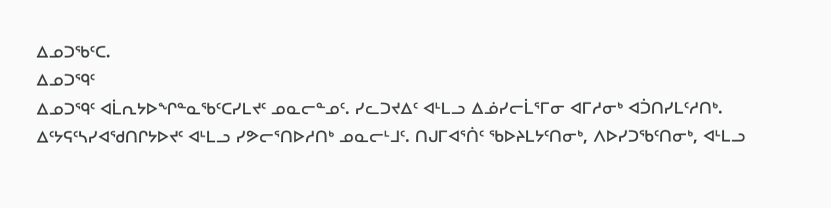ᐃᓄᑐᖃᑦᑕ.
ᐃᓄᑐᙯᑦ
ᐃᓄᑐᙯᑦ ᐊᒫᕆᔭᐅᖏᓐᓇᖃᑦᑕᓯᒪᔪᑦ ᓄᓇᓕᓐᓄᑦ. ᓯᓚᑐᔪᐃᑦ ᐊᒻᒪᓗ ᐃᓅᓯᓕᒫᕐᒥᓂ ᐊᒥᓱᓂᒃ ᐊᑑᑎᓯᒪᑦᓱᑎᒃ. ᐃᑦᔭᕋᑦᓴᓯᐊᖁᑎᒋᔭᐅᔪᑦ ᐊᒻᒪᓗ ᓯᕗᓕᕐᑎᐅᓱᑎᒃ ᓄᓇᓕᒻᒧᑦ. ᑎᒍᒥᐊᕐᑏᑦ ᖃᐅᔨᒪᔭᑦᑎᓂᒃ, ᐱᐅᓯᑐᖃᑦᑎᓂᒃ, ᐊᒻᒪᓗ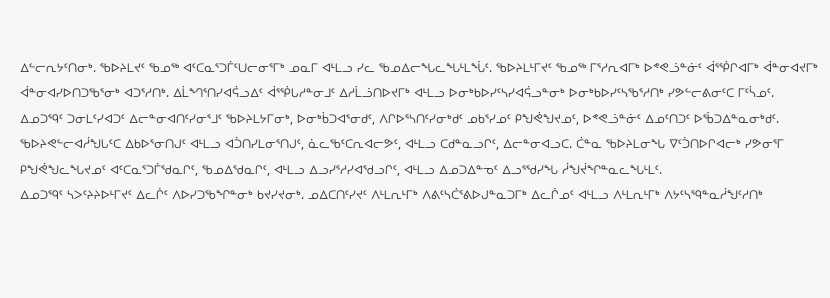ᐃᓪᓕᕆᔭᑦᑎᓂᒃ. ᖃᐅᔨᒪᔪᑦ ᖃᓄᖅ ᐊᑦᑕᓇᕐᑐᒦᑦᑌᓕᓂᕐᒥᒃ ᓄᓇᒥ ᐊᒻᒪᓗ ᓯᓚ ᖃᓄᐃᓕᖓᓚᖓᒻᒪᖔᑦ. ᖃᐅᔨᒪᒻᒥᔪᑦ ᖃᓄᖅ ᒥᕐᓱᕆᐊᒥᒃ ᐅᕝᕙᓘᓐᓃᑦ ᐋᕐᖀᒋᐊᒥᒃ ᐋᓐᓂᐊᔪᒥᒃ ᐋᓐᓂᐊᓯᐅᑎᑐᖃᕐᓂᒃ ᐊᑐᕐᓱᑎᒃ. ᐃᒫᙰᕐᑎᓯᐊᕌᓗᐃᑦ ᐋᕐᖀᒐᓱᓐᓂᒧᑦ ᐃᓱᒫᓘᑎᐅᔪᒥᒃ ᐊᒻᒪᓗ ᐅᓂᒃᑲᐅᓯᑦᓴᓯᐊᕌᓗᓐᓂᒃ ᐅᓂᒃᑲᐅᓯᑦᓴᖃᕐᓱᑎᒃ ᓯᕗᓪᓕᕕᓂᑦᑕ ᒥᑦᓵᓄᑦ.
ᐃᓄᑐᙯᑦ ᑐᓂᒪᑦᓯᐊᑐᑦ ᐃᓕᓐᓂᐊᑎᑦᓯᓂᕐᒧᑦ ᖃᐅᔨᒪᔭᒥᓂᒃ, ᐅᓂᒃᑳᑐᐊᕐᓂᑯᑦ, ᐱᒋᐅᕐᓴᑎᑦᓯᓂᒃᑯᑦ ᓄᑲᕐᓯᓄᑦ ᑭᖑᕚᖑᔪᓄᑦ, ᐅᕝᕙᓘᓐᓃᑦ ᐃᓄᑦᑎᑐᑦ ᐅᖄᑐᐃᓐᓇᓂᒃᑯᑦ. ᖃᐅᔨᕙᓪᓕᐊᓲᖑᒐᑦᑕ ᐃᑲᐅᕐᓂᑎᒍᑦ ᐊᒻᒪᓗ ᐊᑑᑎᓯᒪᓂᕐᑎᒍᑦ, ᓈᓚᖃᑦᑕᕆᐊᓕᕗᑦ, ᐊᒻᒪᓗ ᑕᑯᓐᓇᓗᒋᑦ, ᐃᓕᓐᓂᐊᓗᑕ. ᑖᓐᓇ ᖃᐅᔨᒪᓂᖓ ᐁᑦᑑᑎᐅᒋᐊᓕᒃ ᓯᕗᓂᕐᒥ ᑭᖑᕚᖑᓚᖓᔪᓄᑦ ᐊᑦᑕᓇᕐᑐᒦᖁᓇᒋᑦ, ᖃᓄᐃᖁᓇᒋᑦ, ᐊᒻᒪᓗ ᐃᓗᓯᕐᓱᓯᐊᖁᓗᒋᑦ, ᐊᒻᒪᓗ ᐃᓄᑐᐃᓐᓀᑦ ᐃᓗᕐᖁᓯᖓ ᓲᖑᔫᖏᓐᓇᓚᖓᒻᒪᑦ.
ᐃᓄᑐᙯᑦ ᓴᐳᑦᔨᔨᐅᒻᒥᔪᑦ ᐃᓚᒌᑦ ᐱᐅᓯᑐᖃᖏᓐᓂᒃ ᑲᔪᓯᔪᓂᒃ. ᓄᐃᑕᑎᑦᓯᔪᑦ ᐱᒻᒪᕆᒻᒥᒃ ᐱᕕᑦᓴᑖᕐᕕᐅᒍᓐᓇᑐᒥᒃ ᐃᓚᒌᓄᑦ ᐊᒻᒪᓗ ᐱᒻᒪᕆᒻᒥᒃ ᐱᔭᑦᓴᙯᓐᓇᓲᖑᑦᓱᑎᒃ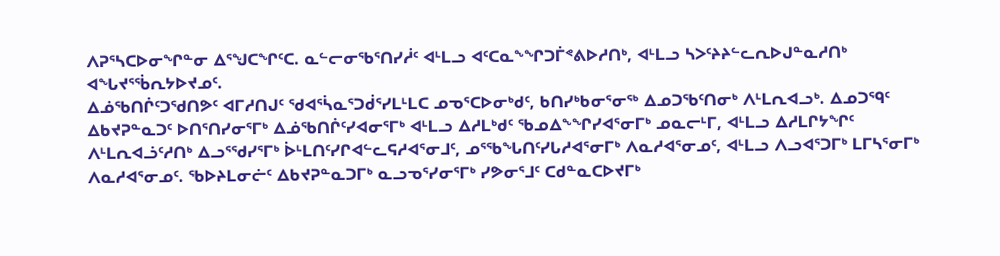ᐱᕈᕐᓴᑕᐅᓂᖏᓐᓂ ᐃᕐᖑᑕᖏᑦᑕ. ᓇᓪᓕᓂᖃᕐᑎᓯᓲᑦ ᐊᒻᒪᓗ ᐊᑦᑕᓇᖕᖏᑐᒦᕝᕕᐅᓱᑎᒃ, ᐊᒻᒪᓗ ᓴᐳᑦᔨᔨᓪᓚᕆᐅᒍᓐᓇᓱᑎᒃ ᐊᖓᔪᕐᖄᕆᔭᐅᔪᓄᑦ.
ᐃᓅᖃᑎᒌᑦᑐᖁᑎᕗᑦ ᐊᒥᓱᑎᒍᑦ ᖁᐊᕐᓵᓇᕐᑐᑰᕐᓯᒪᒻᒪᑕ ᓄᓀᕐᑕᐅᓂᒃᑯᑦ, ᑲᑎᓯᒃᑲᓂᕐᓂᖅ ᐃᓄᑐᖃᑦᑎᓂᒃ ᐱᒻᒪᕆᐊᓗᒃ. ᐃᓄᑐᙯᑦ ᐃᑲᔪᕈᓐᓇᑐᑦ ᐅᑎᕐᑎᓯᓂᕐᒥᒃ ᐃᓅᖃᑎᒌᑦᓯᐊᓂᕐᒥᒃ ᐊᒻᒪᓗ ᐃᓱᒪᒃᑯᑦ ᖃᓄᐃᖕᖏᓯᐊᕐᓂᒥᒃ ᓄᓇᓕᒻᒥ, ᐊᒻᒪᓗ ᐃᓱᒪᒋᔭᖏᑦ ᐱᒻᒪᕆᐊᓘᑦᓱᑎᒃ ᐃᓗᕐᖁᓯᕐᒥᒃ ᐆᒻᒪᑎᑦᓯᒋᐊᓪᓚᕋᓱᐊᕐᓂᒧᑦ, ᓄᕐᖃᖓᑎᑦᓯᒐᓱᐊᕐᓂᒥᒃ ᐱᓇᓱᐊᕐᓂᓄᑦ, ᐊᒻᒪᓗ ᐱᓗᐊᕐᑐᒥᒃ ᒪᒥᓴᕐᓂᒥᒃ ᐱᓇᓱᐊᕐᓂᓄᑦ. ᖃᐅᔨᒪᓂᓖᑦ ᐃᑲᔪᕈᓐᓇᑐᒥᒃ ᓇᓗᓀᕐᓯᓂᕐᒥᒃ ᓯᕗᓂᕐᒧᑦ ᑕᑯᓐᓇᑕᐅᔪᒥᒃ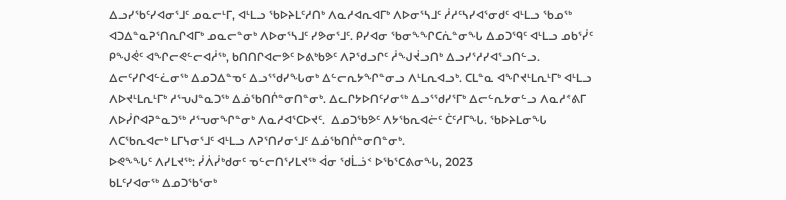ᐃᓗᓯᖃᑦᓯᐊᓂᕐᒧᑦ ᓄᓇᓕᒻᒥ, ᐊᒻᒪᓗ ᖃᐅᔨᒪᑦᓱᑎᒃ ᐱᓇᓱᐊᕆᐊᒥᒃ ᐱᐅᓂᕐᓴᒧᑦ ᓲᓱᑦᓴᓯᐊᕐᓂᑯᑦ ᐊᒻᒪᓗ ᖃᓄᖅ ᐊᑐᐃᓐᓇᕈᕐᑎᕆᒋᐊᒥᒃ ᓄᓇᓕᓐᓂᒃ ᐱᐅᓂᕐᓴᒧᑦ ᓯᕗᓂᕐᒧᑦ. ᑭᓯᐊᓂ ᖃᓂᖕᖏᑕᕇᓐᓂᖓ ᐃᓄᑐᙯᑦ ᐊᒻᒪᓗ ᓄᑲᕐᓰᑦ ᑭᖑᕚᑦ ᐊᖏᓕᕙᓪᓕᐊᓲᖅ, ᑲᑎᑎᒋᐊᓕᕗᑦ ᐅᕕᒃᑲᕗᑦ ᐱᕈᖁᓗᒋᑦ ᓲᖑᔫᓗᑎᒃ ᐃᓗᓯᕐᓱᓯᐊᕐᓗᑎᓪᓗ.
ᐃᓕᑦᓯᒋᐊᓪᓛᓂᖅ ᐃᓄᑐᐃᓐᓀᑦ ᐃᓗᕐᖁᓯᖓᓂᒃ ᐃᓪᓕᕆᔭᖏᓐᓂᓗ ᐱᒻᒪᕆᐊᓗᒃ. ᑕᒪᓐᓇ ᐊᖏᔪᒻᒪᕆᒻᒥᒃ ᐊᒻᒪᓗ ᐱᐅᔪᒻᒪᕆᒻᒥᒃ ᓱᕐᕃᒍᓐᓇᑐᖅ ᐃᓅᖃᑎᒌᓐᓂᑎᓐᓂᒃ. ᐃᓚᒋᔭᐅᑎᑦᓯᓂᖅ ᐃᓗᕐᖁᓯᕐᒥᒃ ᐃᓕᓪᕆᔭᓂᓪᓗ ᐱᓇᓱᕝᕕᒥ ᐱᐅᓰᒋᐊᕈᓐᓇᑐᖅ ᓱᕐᕃᓂᖏᓐᓂᒃ ᐱᓇᓱᐊᕐᑕᐅᔪᑦ.  ᐃᓄᑐᖃᕗᑦ ᐱᔭᖃᕆᐊᓖᑦ ᑖᑦᓱᒥᖓ. ᖃᐅᔨᒪᓂᖓ ᐱᑕᖃᕆᐊᓕᒃ ᒪᒥᓭᓂᕐᒧᑦ ᐊᒻᒪᓗ ᐱᕈᕐᑎᓯᓂᕐᒧᑦ ᐃᓅᖃᑎᒌᓐᓂᑎᓐᓂᒃ.
ᐅᕙᖕᖓᑦ ᐱᓯᒪᔪᖅ: ᓰᐲᓰᒃᑯᓂᑦ ᓀᓪᓕᑎᕐᓯᒪᔪᖅ ᐋᓂ ᖁᒫᓘᑉ ᐅᖃᕐᑕᕕᓂᖓ, 2023
ᑲᒪᑦᓯᐊᓂᖅ ᐃᓄᑐᖃᕐᓂᒃ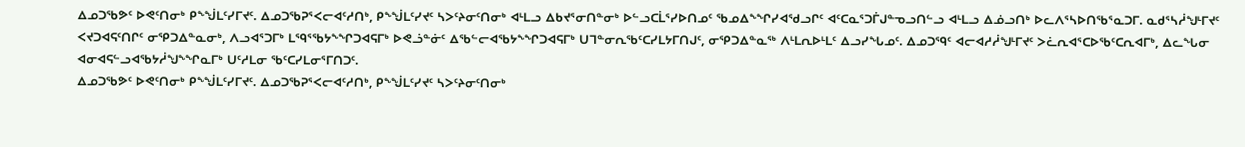ᐃᓄᑐᖃᕗᑦ ᐅᕙᑦᑎᓂᒃ ᑭᖕᖒᒪᑦᓯᒥᔪᑦ. ᐃᓄᑐᖃᕈᕐᐸᓕᐊᑦᓱᑎᒃ, ᑭᖕᖒᒪᑦᓯᔪᑦ ᓴᐳᑦᔨᓂᑦᑎᓂᒃ ᐊᒻᒪᓗ ᐃᑲᔪᕐᓂᑎᓐᓂᒃ ᐅᓪᓗᑕᒫᕐᓯᐅᑎᓄᑦ ᖃᓄᐃᖕᖏᓯᐊᖁᓗᒋᑦ ᐊᑦᑕᓇᕐᑐᒦᒍᓐᓀᓗᑎᓪᓗ ᐊᒻᒪᓗ ᐃᓅᓗᑎᒃ ᐅᓚᐱᕐᓴᐅᑎᖃᕐᓇᑐᒥ. ᓇᑯᕐᓴᓲᖑᒻᒥᔪᑦ ᐸᔪᑐᐊᕋᑦᑎᒋᑦ ᓂᕿᑐᐃᓐᓇᓂᒃ, ᐱᓗᐊᕐᑐᒥᒃ ᒪᙯᕐᖃᔭᖕᖏᑐᐊᕋᒥᒃ ᐅᕙᓘᓐᓃᑦ ᐃᖃᓪᓕᐊᖃᔭᖕᖏᑐᐊᕋᒥᒃ ᑌᒣᓐᓂᕆᖃᑦᑕᓯᒪᔭᒥᑎᒍᑦ, ᓂᕿᑐᐃᓐᓇᖅ ᐱᒻᒪᕆᐅᒻᒪᑦ ᐃᓗᓯᖓᓄᑦ. ᐃᓄᑐᙯᑦ ᐊᓕᐊᓱᓲᖑᒻᒥᔪᑦ ᐳᓛᕆᐊᕐᑕᐅᖃᑦᑕᕆᐊᒥᒃ, ᐃᓚᖓᓂ ᐊᓂᐊᕋᓪᓗᐊᖃᔭᓲᖑᖕᖏᓇᒥᒃ ᑌᑦᓱᒪᓂ ᖃᑦᑕᓯᒪᓂᕐᒥᑎᑐᑦ.
ᐃᓄᑐᖃᕗᑦ ᐅᕙᑦᑎᓂᒃ ᑭᖕᖒᒪᑦᓯᒥᔪᑦ. ᐃᓄᑐᖃᕈᕐᐸᓕᐊᑦᓱᑎᒃ, ᑭᖕᖒᒪᑦᓯᔪᑦ ᓴᐳᑦᔨᓂᑦᑎᓂᒃ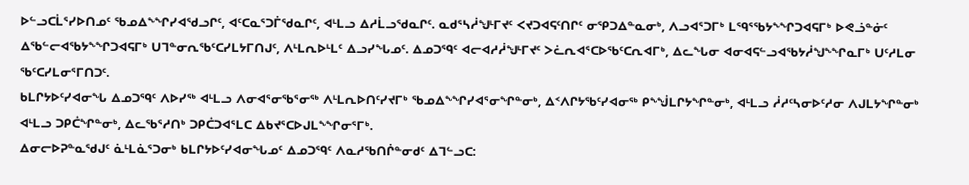ᐅᓪᓗᑕᒫᕐᓯᐅᑎᓄᑦ ᖃᓄᐃᖕᖏᓯᐊᖁᓗᒋᑦ, ᐊᑦᑕᓇᕐᑐᒦᖁᓇᒋᑦ, ᐊᒻᒪᓗ ᐃᓱᒫᓗᖁᓇᒋᑦ. ᓇᑯᕐᓴᓲᖑᒻᒥᔪᑦ ᐸᔪᑐᐊᕋᑦᑎᒋᑦ ᓂᕿᑐᐃᓐᓇᓂᒃ, ᐱᓗᐊᕐᑐᒥᒃ ᒪᙯᕐᖃᔭᖕᖏᑐᐊᕋᒥᒃ ᐅᕙᓘᓐᓃᑦ ᐃᖃᓪᓕᐊᖃᔭᖕᖏᑐᐊᕋᒥᒃ ᑌᒣᓐᓂᕆᖃᑦᑕᓯᒪᔭᒥᑎᒍᑦ, ᐱᒻᒪᕆᐅᒻᒪᑦ ᐃᓗᓯᖓᓄᑦ. ᐃᓄᑐᙯᑦ ᐊᓕᐊᓱᓲᖑᒻᒥᔪᑦ ᐳᓛᕆᐊᕐᑕᐅᖃᑦᑕᕆᐊᒥᒃ, ᐃᓚᖓᓂ ᐊᓂᐊᕋᓪᓗᐊᖃᔭᓲᖑᖕᖏᓇᒥᒃ ᑌᑦᓱᒪᓂ ᖃᑦᑕᓯᒪᓂᕐᒥᑎᑐᑦ.
ᑲᒪᒋᔭᐅᑦᓯᐊᓂᖓ ᐃᓄᑐᙯᑦ ᐱᐅᓯᖅ ᐊᒻᒪᓗ ᐱᓂᐊᕐᓂᖃᕐᓂᖅ ᐱᒻᒪᕆᐅᑎᑦᓯᔪᒥᒃ ᖃᓄᐃᖕᖏᓯᐊᕐᓂᖏᓐᓂᒃ, ᐃᑉᐱᒋᔭᖃᑦᓯᐊᓂᖅ ᑭᖕᖒᒪᒋᔭᖏᓐᓂᒃ, ᐊᒻᒪᓗ ᓲᓱᑦᓴᓂᐅᑦᓱᓂ ᐱᒍᒪᔭᖏᓐᓂᒃ ᐊᒻᒪᓗ ᑐᑭᑖᖏᓐᓂᒃ, ᐃᓚᖃᕐᓱᑎᒃ ᑐᑭᑖᑐᐊᕐᒪᑕ ᐃᑲᔪᕐᑕᐅᒍᒪᖕᖏᓂᕐᒥᒃ.
ᐃᓂᓕᐅᕈᓐᓇᖁᒍᑦ ᓈᒻᒪᓈᕐᑐᓂᒃ ᑲᒪᒋᔭᐅᑦᓯᐊᓂᖓᓄᑦ ᐃᓄᑐᙯᑦ ᐱᓇᓱᖃᑎᒌᓐᓂᑯᑦ ᐃᒣᓪᓗᑕ: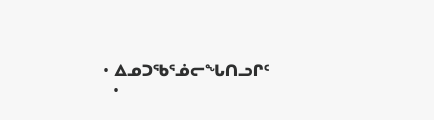• ᐃᓄᑐᖃᕐᓅᓕᖓᑎᓗᒋᑦ
  •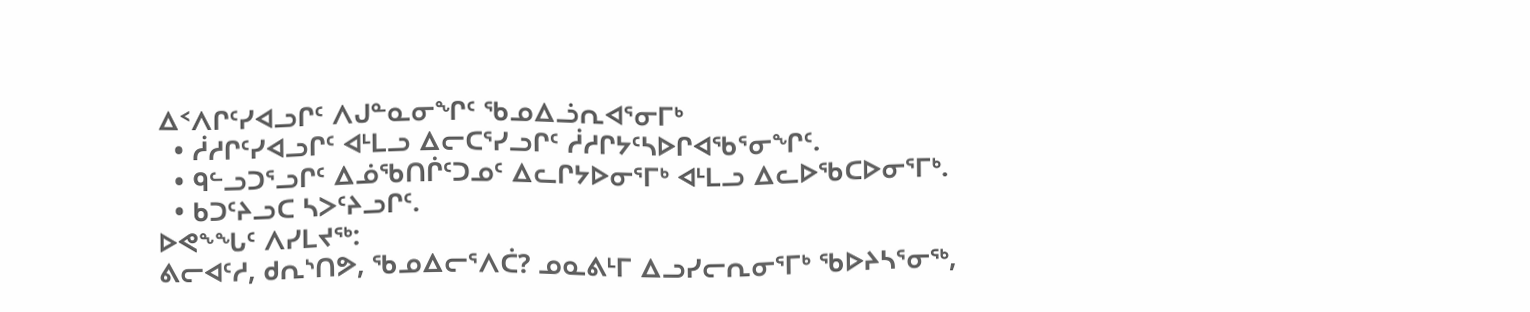ᐃᑉᐱᒋᑦᓯᐊᓗᒋᑦ ᐱᒍᓐᓇᓂᖏᑦ ᖃᓄᐃᓘᕆᐊᕐᓂᒥᒃ
  • ᓲᓱᒋᑦᓯᐊᓗᒋᑦ ᐊᒻᒪᓗ ᐃᓕᑕᕐᓯᓗᒋᑦ ᓲᓱᒋᔭᑦᓴᐅᒋᐊᖃᕐᓂᖏᑦ.
  • ᑫᓪᓗᑐᕐᓗᒋᑦ ᐃᓅᖃᑎᒌᑦᑐᓄᑦ ᐃᓚᒋᔭᐅᓂᕐᒥᒃ ᐊᒻᒪᓗ ᐃᓚᐅᖃᑕᐅᓂᕐᒥᒃ.
  • ᑲᑐᑦᔨᓗᑕ ᓴᐳᑦᔨᓗᒋᑦ.
ᐅᕙᖕᖓᑦ ᐱᓯᒪᔪᖅ:
ᕕᓕᐊᑦᓱ, ᑯᕆᔅᑎᕗ, ᖃᓄᐃᓕᕐᐱᑖ? ᓄᓇᕕᒻᒥ ᐃᓗᓯᓕᕆᓂᕐᒥᒃ ᖃᐅᔨᓴᕐᓂᖅ,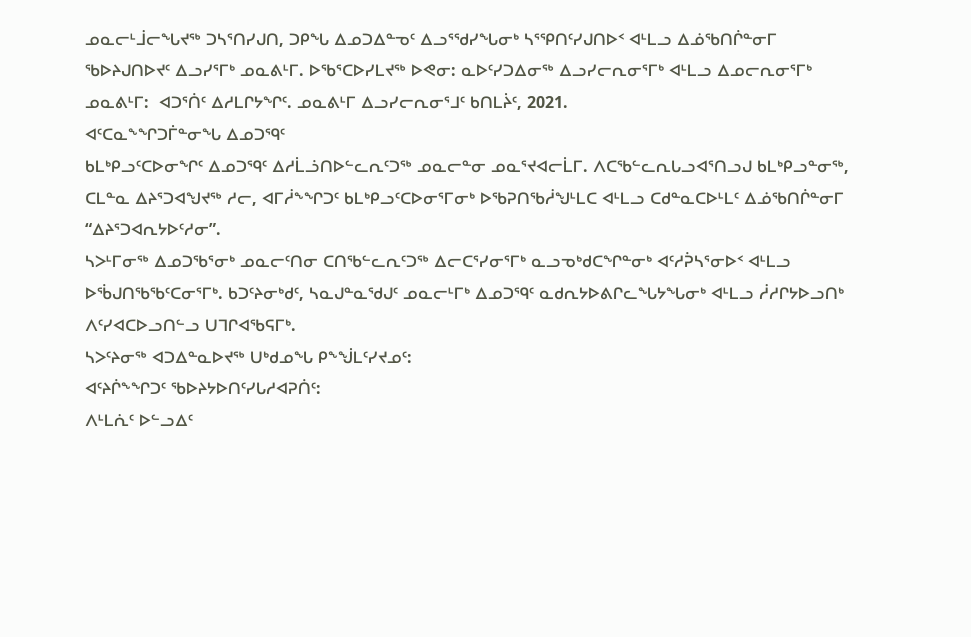ᓄᓇᓕᒻᒨᓕᖓᔪᖅ ᑐᓴᕐᑎᓯᒍᑎ, ᑐᑭᖓ ᐃᓄᑐᐃᓐᓀᑦ ᐃᓗᕐᖁᓯᖓᓂᒃ ᓴᕐᕿᑎᑦᓯᒍᑎᐅᑉ ᐊᒻᒪᓗ ᐃᓅᖃᑎᒌᓐᓂᒥ ᖃᐅᔨᒍᑎᐅᔪᑦ ᐃᓗᓯᕐᒥᒃ ᓄᓇᕕᒻᒥ. ᐅᖃᕐᑕᐅᓯᒪᔪᖅ ᐅᕙᓂ: ᓇᐅᑦᓯᑐᐃᓂᖅ ᐃᓗᓯᓕᕆᓂᕐᒥᒃ ᐊᒻᒪᓗ ᐃᓄᓕᕆᓂᕐᒥᒃ ᓄᓇᕕᒻᒥ:  ᐊᑐᕐᑏᑦ ᐃᓱᒪᒋᔭᖏᑦ. ᓄᓇᕕᒻᒥ ᐃᓗᓯᓕᕆᓂᕐᒧᑦ ᑲᑎᒪᔩᑦ, 2021.
ᐊᑦᑕᓇᖕᖏᑐᒦᓐᓂᖓ ᐃᓄᑐᙯᑦ
ᑲᒪᒃᑭᓗᑦᑕᐅᓂᖏᑦ ᐃᓄᑐᙯᑦ ᐃᓱᒫᓘᑎᐅᓪᓚᕆᑦᑐᖅ ᓄᓇᓕᓐᓂ ᓄᓇᕐᔪᐊᓕᒫᒥ. ᐱᑕᖃᓪᓚᕆᒐᓗᐊᕐᑎᓗᒍ ᑲᒪᒃᑭᓗᓐᓂᖅ, ᑕᒪᓐᓇ ᐃᔨᕐᑐᐊᖑᔪᖅ ᓱᓕ, ᐊᒥᓲᖕᖏᑐᑦ ᑲᒪᒃᑭᓗᑦᑕᐅᓂᕐᒥᓂᒃ ᐅᖃᕈᑎᖃᓲᖑᒻᒪᑕ ᐊᒻᒪᓗ ᑕᑯᓐᓇᑕᐅᒻᒪᑦ ᐃᓅᖃᑎᒌᓐᓂᒥ “ᐃᔨᕐᑐᐊᕆᔭᐅᑦᓱᓂ”.
ᓴᐳᒻᒥᓂᖅ ᐃᓄᑐᖃᕐᓂᒃ ᓄᓇᓕᑦᑎᓂ ᑕᑎᖃᓪᓚᕆᑦᑐᖅ ᐃᓕᑕᕐᓯᓂᕐᒥᒃ ᓇᓗᓀᒃᑯᑕᖏᓐᓂᒃ ᐊᑦᓱᕉᓴᕐᓂᐅᑉ ᐊᒻᒪᓗ ᐅᖄᒍᑎᖃᖃᑦᑕᓂᕐᒥᒃ. ᑲᑐᑦᔨᓂᒃᑯᑦ, ᓴᓇᒍᓐᓇᖁᒍᑦ ᓄᓇᓕᒻᒥᒃ ᐃᓄᑐᙯᑦ ᓇᑯᕆᔭᐅᕕᒋᓚᖓᔭᖓᓂᒃ ᐊᒻᒪᓗ ᓲᓱᒋᔭᐅᓗᑎᒃ ᐱᑦᓯᐊᑕᐅᓗᑎᓪᓗ ᑌᒣᒋᐊᖃᕋᒥᒃ.
ᓴᐳᑦᔨᓂᖅ ᐊᑐᐃᓐᓇᐅᔪᖅ ᑌᒃᑯᓄᖓ ᑭᖕᖒᒪᑦᓯᔪᓄᑦ:
ᐊᑦᔨᒌᖕᖏᑐᑦ ᖃᐅᔨᔭᐅᑎᑦᓯᒐᓱᐊᕈᑏᑦ:
ᐱᒻᒪᕇᑦ ᐅᓪᓗᐃᑦ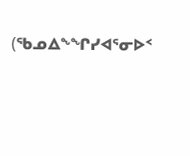(ᖃᓄᐃᖕᖏᓯᐊᕐᓂᐅᑉ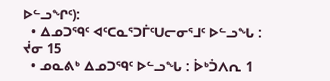ᐅᓪᓗᖏᑦ):
  • ᐃᓄᑐᙯᑦ ᐊᑦᑕᓇᕐᑐᒦᑦᑌᓕᓂᕐᒧᑦ ᐅᓪᓗᖓ : ᔫᓂ 15
  • ᓄᓇᕕᒃ ᐃᓄᑐᙯᑦ ᐅᓪᓗᖓ : ᐆᒃᑑᐱᕆ 1